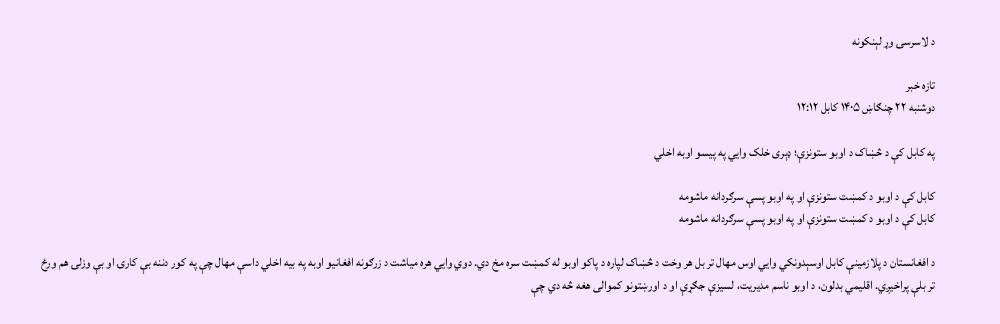د لاسرسۍ وړ لېنکونه

تازه خبر
دوشنبه ۲۲ چنګاښ ۱۴۰۵ کابل ۱۲:۱۲

په کابل کې د څښاک د اوبو ستونزې؛ ډېری خلک وايي په پيسو اوبه اخلي

کابل کې د اوبو د کمښت ستونزې او په اوبو پسې سرګردانه ماشومه
کابل کې د اوبو د کمښت ستونزې او په اوبو پسې سرګردانه ماشومه

د افغانستان د پلازمینې کابل اوسېدونکي وايي اوس مهال تر بل هر وخت د څښاک لپاره د پاکو اوبو له کمښت سره مخ دي. دوي وايي هره میاشت د زرګونه افغانیو اوبه په بیه اخلي داسې مهال چې په کور دننه بې کارۍ او بې وزلۍ هم ورځ تر بلې پراخیږي. اقلیمي بدلون، د اوبو ناسم مدیریت، لسیزې جګړې او د اورښتونو کموالی هغه څه دي چې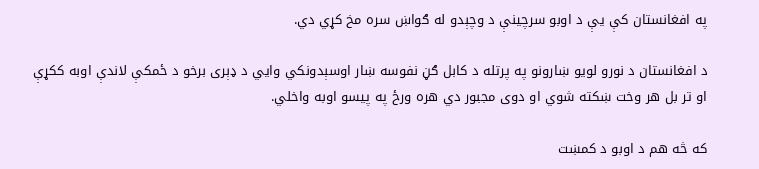په افغانستان کې یې د اوبو سرچینې د وچېدو له ګواښ سره مخ کړي دي.

د افغانستان د نورو لویو ښارونو په پرتله د کابل ګڼ نفوسه ښار اوسېدونکي وايي د ډېری برخو د ځمکې لاندې اوبه ککړې او تر بل هر وخت ښکته شوي او دوی مجبور دي هره ورځ په پیسو اوبه واخلي.

که څه هم د اوبو د کمښت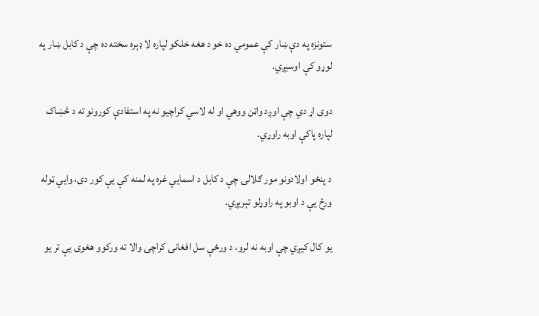ستونزه په دې ښار کې عمومي ده خو د هغه خلکو لپاره لا ډېره سخته ده چې د کابل ښار په لوړو کې اوسیږي.

دوی اړ دي چې اوږد واټن ووهي او له لاسي کراچیو نه په استفادې کورونو ته د څښاک لپاره پاکې اوبه راوړي.

د پنځو اولادونو مور ګلالۍ چې د کابل د اسمايي غره په لمنه کې یې کور دی، وايي ټوله ورځ یې د اوبو په راوړلو تېریږي.

یو کال کیږي چې اوبه نه لرو، د ورځې سل افغانۍ کراچۍ والا ته ورکوو هغوی یې تر یو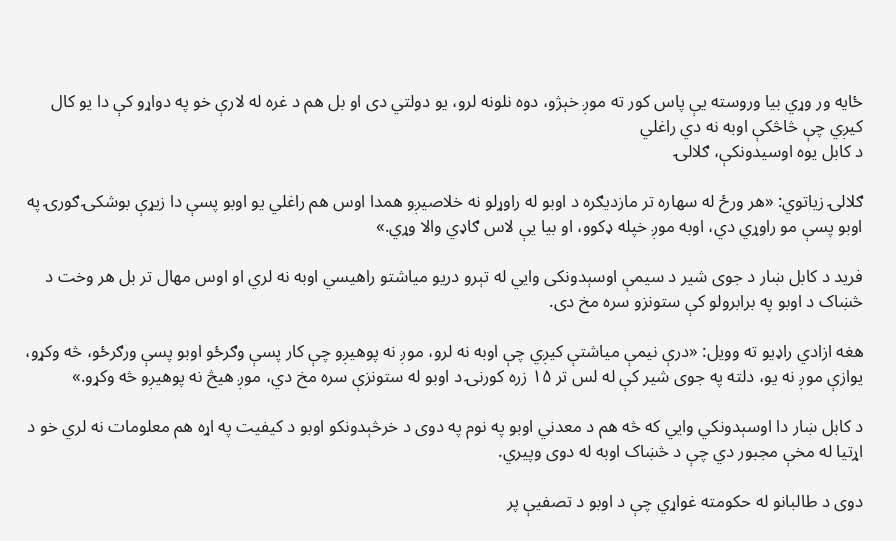ځایه ور وړي بیا وروسته یې پاس کور ته موږ خېژو، دوه نلونه لرو، یو دولتي دی او بل هم د غره له لارې خو په دواړو کې دا یو کال کیږي چې څاڅکې اوبه نه دي راغلي
د کابل یوه اوسیدونکې، ګلالۍ

ګلالۍ زیاتوي: «هر ورځ له سهاره تر مازدیګره د اوبو له راوړلو نه خلاصیږو همدا اوس هم راغلي یو اوبو پسې دا زیړې بوشکۍ ګورۍ په اوبو پسې مو راوړي دي، اوبه موږ خپله ډکوو، او بیا یې لاس ګاډي والا وړي.»

فرید د کابل ښار د جوی شیر د سیمې اوسېدونکی وايي له تېرو دریو میاشتو راهیسي اوبه نه لري او اوس مهال تر بل هر وخت د څښاک د اوبو په برابرولو کې ستونزو سره مخ دی.

هغه ازادي راډيو ته وویل: «درې نیمې میاشتې کیږي چې اوبه نه لرو، موږ نه پوهیږو چې کار پسې وګرځو اوبو پسې ورګرځو، څه وکړو، یوازې موږ نه یو، دلته په جوی شیر کې له لس تر ۱۵ زره کورنۍ د اوبو له ستونزې سره مخ دي، موږ هیڅ نه پوهیږو څه وکړو.»

د کابل ښار دا اوسېدونکي وايي که څه هم د معدني اوبو په نوم په دوی د خرڅېدونکو اوبو د کیفیت په اړه هم معلومات نه لري خو د اړتیا له مخې مجبور دي چې د څښاک اوبه له دوی وپیري.

دوی د طالبانو له حکومته غواړي چې د اوبو د تصفیې پر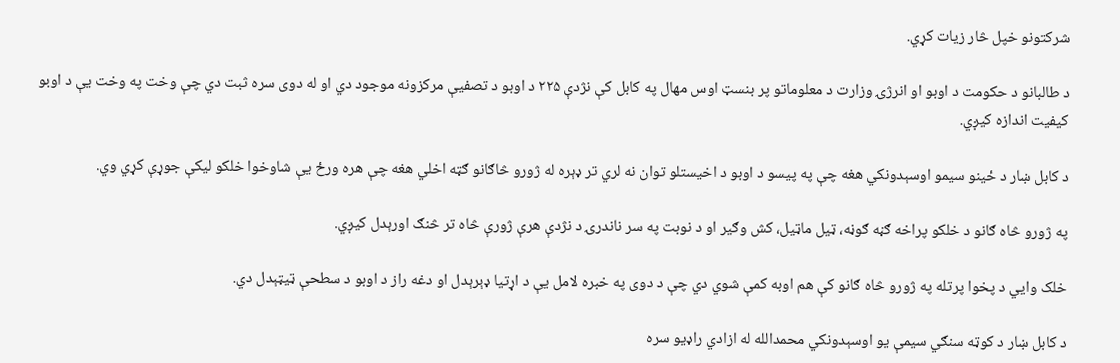شرکتونو خپل څار زیات کړي.

د طالبانو د حکومت د اوبو او انرژۍ وزارت د معلوماتو پر بنسټ اوس مهال په کابل کې نژدې ۲۲۵ د اوبو د تصفیې مرکزونه موجود دي او له دوی سره ثبت دي چې وخت په وخت یې د اوبو کیفیت اندازه کیږي.

د کابل ښار د ځینو سیمو اوسېدونکي هغه چې په پیسو د اوبو د اخیستلو توان نه لري تر ډېره له ژورو څاګانو ګټه اخلي هغه چې هره ورځ یې شاوخوا خلکو لیکې جوړې کړي وي.

په ژورو څاه ګانو د خلکو پراخه ګڼه ګوڼه، ټیل ماټیل، کش وګیر او د نوبت په سر ناندرۍ د نژدې هرې ژورې څاه تر څنګ اورېدل کیږي.

خلک وايي د پخوا پرتله په ژورو څاه ګانو کې هم اوبه کمې شوي دي چې د دوی په خبره لامل یې د اړتیا ډېرېدل او دغه راز د اوبو د سطحې ټیټېدل دي.

د کابل ښار د کوټه سنګي سیمې یو اوسېدونکي محمدالله له ازادي راډيو سره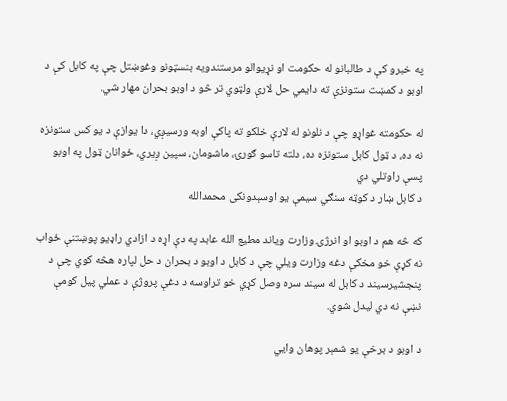په خبرو کې د طالبانو له حکومت او نړیوالو مرستندویه بنسټونو وغوښتل چې په کابل کې د اوبو د کمښت ستونزې ته دایمي حل لارې ولټوي تر څو د اوبو بحران مهار شي.

له حکومته غواړو چې د نلونو له لارې خلکو ته پاکې اوبه ورسیږي، دا یوازې د یو کس ستونزه نه ده، د ټول کابل ستونزه ده، دلته تاسو ګورئ، ماشومان، سپین ږیري، ځوانان ټول په اوبو پسې راوتلي دي
د کابل ښار د کوټه سنګي سیمې یو اوسېدونکی محمدالله

که څه هم د اوبو او انرژۍ وزارت ویاند مطیع الله عابد په دې اړه د ازادي راډيو پوښتنې ځواب نه کړې خو مخکې دغه وزارت ویلي چې د کابل د اوبو د بحران د حل لپاره هڅه کوي چې د پنجشیرسیند د کابل له سیند سره وصل کړي خو تراوسه د دغې پروژې د عملي پیل کومې نښې نه دي لیدل شوي.

د اوبو د برخې یو شمېر پوهان وايي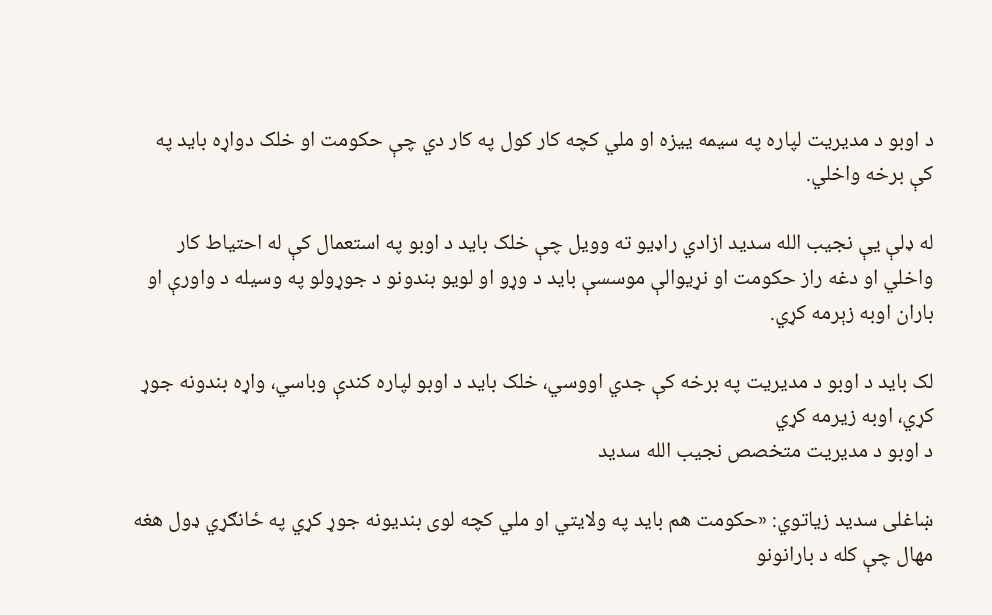د اوبو د مدیریت لپاره په سیمه ییزه او ملي کچه کار کول په کار دي چې حکومت او خلک دواړه باید په کې برخه واخلي.

له ډلې یې نجیب الله سدید ازادي راډيو ته وویل چې خلک باید د اوبو په استعمال کې له احتیاط کار واخلي او دغه راز حکومت او نړیوالې موسسې باید د وړو او لویو بندونو د جوړولو په وسیله د واورې او باران اوبه زېرمه کړي.

لک باید د اوبو د مدیریت په برخه کې جدي اووسي، خلک باید د اوبو لپاره کندې وباسي، واړه بندونه جوړ کړي، اوبه زیرمه کړي
د اوبو د مدیریت متخصص نجیب الله سدید

ښاغلی سدید زیاتوي: «حکومت هم باید په ولایتي او ملي کچه لوی بندیونه جوړ کړي په ځانګړي ډول هغه مهال چې کله د بارانونو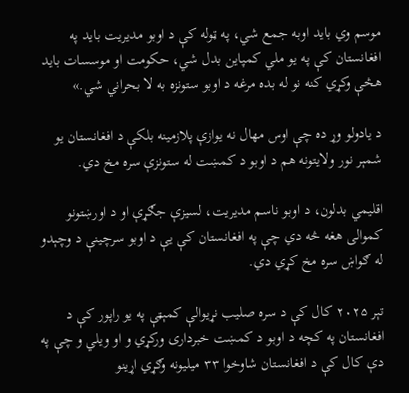موسم وي باید اوبه جمع شي، په ټوله کې د اوبو مدیریت باید په افغانستان کې په یو ملي کمپاین بدل شي، حکومت او موسسات باید هڅې وکړي کنه نو له بده مرغه د اوبو ستونزه به لا بحراني شي.»

د یادولو وړ ده چې اوس مهال نه یوازې پلازمینه بلکې د افغانستان یو شمېر نور ولایتونه هم د اوبو د کمښت له ستونزې سره مخ دي.

اقلیمي بدلون، د اوبو ناسم مدیریت، لسیزې جګړې او د اورښتونو کموالی هغه څه دي چې په افغانستان کې یې د اوبو سرچینې د وچېدو له ګواښ سره مخ کړي دي.

تېر ۲۰۲۵ کال کې د سره صلیب نړیوالې کمېټې په یو راپور کې د افغانستان په کچه د اوبو د کمښت خبرداری ورکړي و او ویلي و چې په دې کال کې د افغانستان شاوخوا ۳۳ میلیونه وګړي اړینو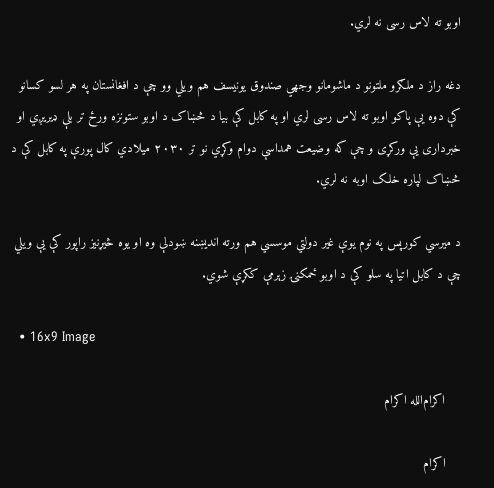اوبو ته لاس رسی نه لري.

دغه راز د ملګرو ملتونو د ماشومانو وجهي صندوق یونیسف هم ویلي وو چې د افغانستان په هر لسو کسانو کې دوه یې پاکو اوبو ته لاس رسی لري او په کابل کې بیا د څښاک د اوبو ستونزه ورځ تر بلې ډیریږي او خبرداری یې ورکړی و چې که وضیعت همداسې دوام وکړي نو تر ۲۰۳۰ میلادي کال پورې په کابل کې د څښاک لپاره خلک اوبه نه لري.

د میرسي کورپس په نوم یوې غیر دولتي موسسي هم ورته اندیښنه ښودلې وه او یوه څیړنیز راپور کې یې ویلي چې د کابل اتیا په سلو کې د اوبو ځمکنۍ زېرمې ککړې شوي.

  • 16x9 Image

    اکرام‌الله اکرام

    اکرام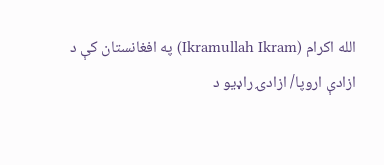الله اکرام (Ikramullah Ikram) په افغانستان کې د ازادې اروپا/ ازادۍ راډیو د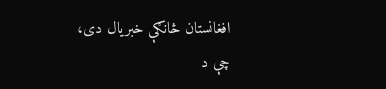افغانستان څانګې خبریال دی، چې د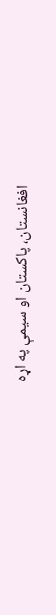افغانستان، پاکستان او سیمې په اړه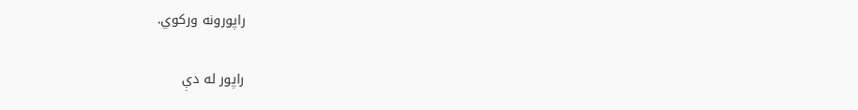راپورونه ورکوي.

راپور له دې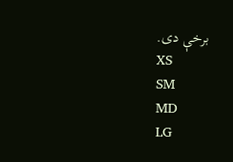برخې دی.
XS
SM
MD
LG